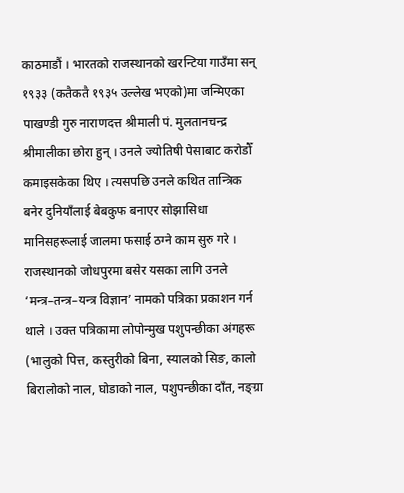काठमाडौं । भारतको राजस्थानको खरन्टिया गाउँमा सन् १९३३ (कतैकतै १९३५ उल्लेख भएको)मा जन्मिएका पाखण्डी गुरु नाराणदत्त श्रीमाली पं. मुलतानचन्द्र श्रीमालीका छोरा हुन् । उनले ज्योतिषी पेसाबाट करोडौँ कमाइसकेका थिए । त्यसपछि उनले कथित तान्त्रिक बनेर दुनियाँलाई बेबकुफ बनाएर सोझासिधा मानिसहरूलाई जालमा फसाई ठग्ने काम सुरु गरे । राजस्थानको जोधपुरमा बसेर यसका लागि उनले ‘मन्त्र–तन्त्र–यन्त्र विज्ञान’ नामको पत्रिका प्रकाशन गर्न थाले । उक्त पत्रिकामा लोपोन्मुख पशुपन्छीका अंगहरू (भालुको पित्त, कस्तुरीको बिना, स्यालको सिङ, कालो बिरालोको नाल, घोडाको नाल, पशुपन्छीका दाँत, नङ्ग्रा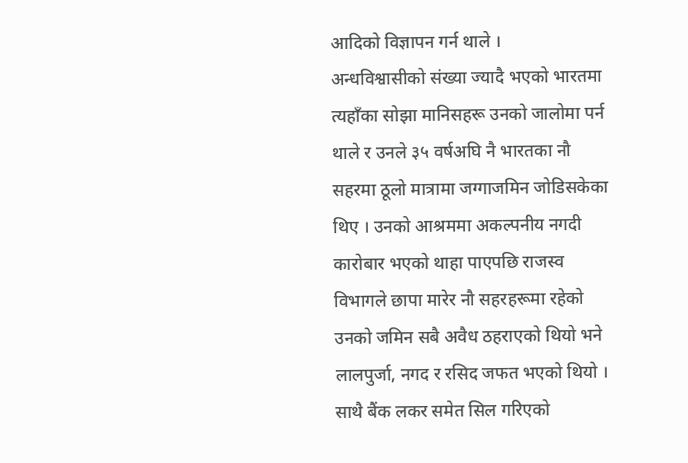आदिको विज्ञापन गर्न थाले ।
अन्धविश्वासीको संख्या ज्यादै भएको भारतमा त्यहाँका सोझा मानिसहरू उनको जालोमा पर्न थाले र उनले ३५ वर्षअघि नै भारतका नौ सहरमा ठूलो मात्रामा जग्गाजमिन जोडिसकेका थिए । उनको आश्रममा अकल्पनीय नगदी कारोबार भएको थाहा पाएपछि राजस्व विभागले छापा मारेर नौ सहरहरूमा रहेको उनको जमिन सबै अवैध ठहराएको थियो भने लालपुर्जा, नगद र रसिद जफत भएको थियो । साथै बैंक लकर समेत सिल गरिएको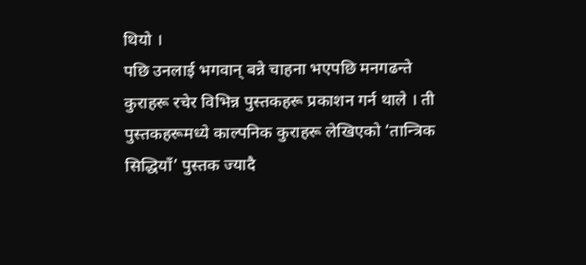थियो ।
पछि उनलाई भगवान् बन्ने चाहना भएपछि मनगढन्ते कुराहरू रचेर विभिन्न पुस्तकहरू प्रकाशन गर्न थाले । ती पुस्तकहरूमध्ये काल्पनिक कुराहरू लेखिएको ‘तान्त्रिक सिद्धियाँ’ पुस्तक ज्यादै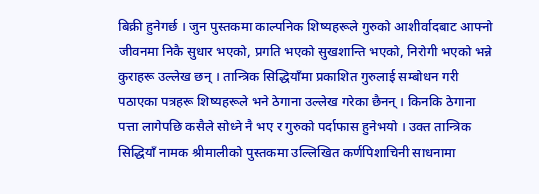बिक्री हुनेगर्छ । जुन पुस्तकमा काल्पनिक शिष्यहरूले गुरुको आशीर्वादबाट आफ्नो जीवनमा निकै सुधार भएको, प्रगति भएको सुखशान्ति भएको, निरोगी भएको भन्ने कुराहरू उल्लेख छन् । तान्त्रिक सिद्धियाँमा प्रकाशित गुरुलाई सम्बोधन गरी पठाएका पत्रहरू शिष्यहरूले भने ठेगाना उल्लेख गरेका छैनन् । किनकि ठेगाना पत्ता लागेपछि कसैले सोध्ने नै भए र गुरुको पर्दाफास हुनेभयो । उक्त तान्त्रिक सिद्धियाँ नामक श्रीमालीको पुस्तकमा उल्लिखित कर्णपिशाचिनी साधनामा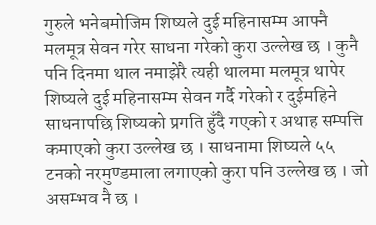गुरुले भनेबमोजिम शिष्यले दुई महिनासम्म आफ्नै मलमूत्र सेवन गरेर साधना गरेको कुरा उल्लेख छ । कुनै पनि दिनमा थाल नमाझेरै त्यही थालमा मलमूत्र थापेर शिष्यले दुई महिनासम्म सेवन गर्दै गरेको र दुईमहिने साधनापछि शिष्यको प्रगति हुँदै गएको र अथाह सम्पत्ति कमाएको कुरा उल्लेख छ । साधनामा शिष्यले ५५ टनको नरमुण्डमाला लगाएको कुरा पनि उल्लेख छ । जो असम्भव नै छ ।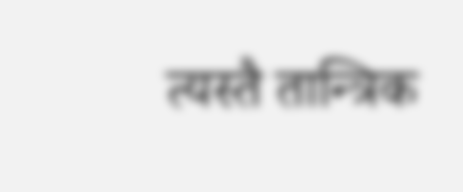त्यस्तै तान्त्रिक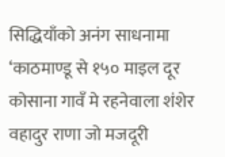सिद्धियाँको अनंग साधनामा ‘काठमाण्डू से १५० माइल दूर कोसाना गावँ मे रहनेवाला शंशेर वहादुर राणा जो मजदूरी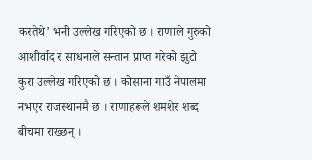करतेथे’ भनी उल्लेख गरिएको छ । राणाले गुरुको आशीर्वाद र साधनाले सन्तान प्राप्त गरेको झुटो कुरा उल्लेख गरिएको छ । कोसाना गाउँ नेपालमा नभएर राजस्थानमै छ । राणाहरूले शमशेर शब्द बीचमा राख्छन् ।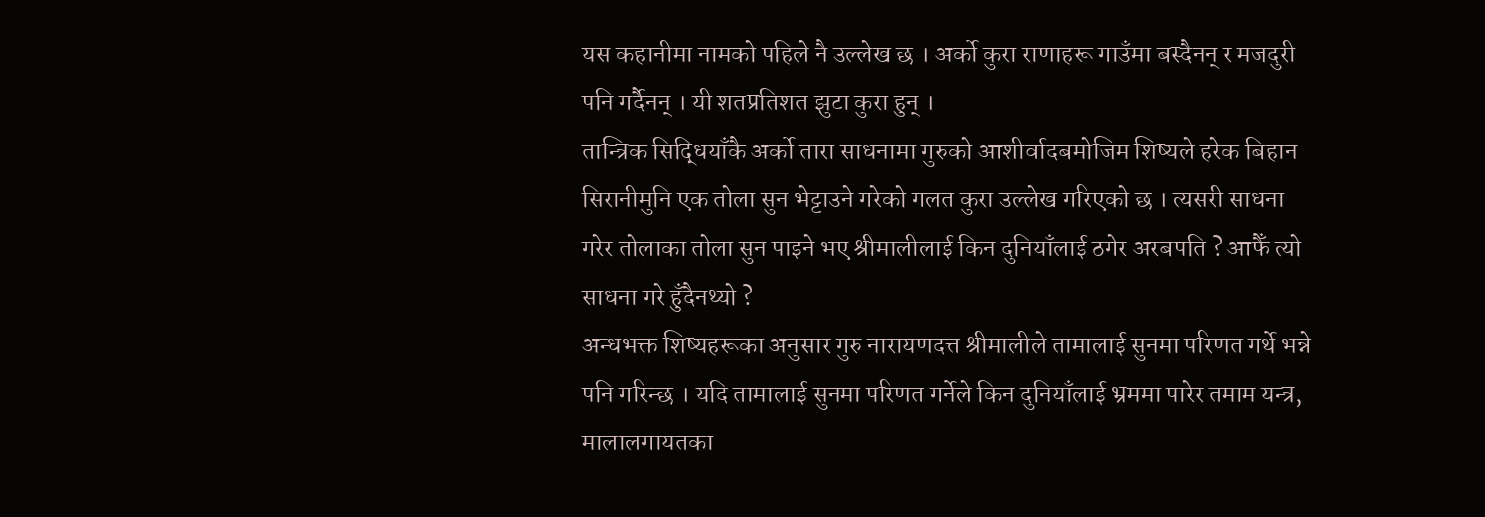यस कहानीमा नामको पहिले नै उल्लेख छ । अर्को कुरा राणाहरू गाउँमा बस्दैनन् र मजदुरी पनि गर्दैनन् । यी शतप्रतिशत झुटा कुरा हुन् ।
तान्त्रिक सिद्धियाँकै अर्को तारा साधनामा गुरुको आशीर्वादबमोजिम शिष्यले हरेक बिहान सिरानीमुनि एक तोला सुन भेट्टाउने गरेको गलत कुरा उल्लेख गरिएको छ । त्यसरी साधना गरेर तोलाका तोला सुन पाइने भए श्रीमालीलाई किन दुनियाँलाई ठगेर अरबपति ? आफैँ त्यो साधना गरे हुँदैनथ्यो ?
अन्धभक्त शिष्यहरूका अनुसार गुरु नारायणदत्त श्रीमालीले तामालाई सुनमा परिणत गर्थे भन्ने पनि गरिन्छ । यदि तामालाई सुनमा परिणत गर्नेले किन दुनियाँलाई भ्रममा पारेर तमाम यन्त्र, मालालगायतका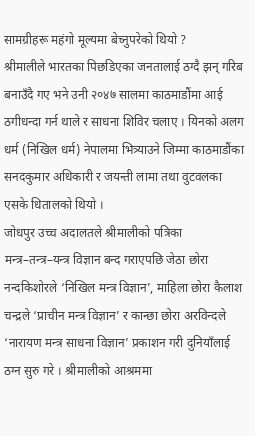सामग्रीहरू महंगो मूल्यमा बेच्नुपरेको थियो ?
श्रीमालीले भारतका पिछडिएका जनतालाई ठग्दै झन् गरिब बनाउँदै गए भने उनी २०४७ सालमा काठमाडौंमा आई ठगीधन्दा गर्न थाले र साधना शिविर चलाए । यिनको अलग धर्म (निखिल धर्म) नेपालमा भित्र्याउने जिम्मा काठमाडौंका सनदकुमार अधिकारी र जयन्ती लामा तथा वुटवलका एसके धितालको थियो ।
जोधपुर उच्च अदालतले श्रीमालीको पत्रिका मन्त्र–तन्त्र–यन्त्र विज्ञान बन्द गराएपछि जेठा छोरा नन्दकिशोरले ‘निखिल मन्त्र विज्ञान’, माहिला छोरा कैलाश चन्द्रले ‘प्राचीन मन्त्र विज्ञान’ र कान्छा छोरा अरविन्दले ‘नारायण मन्त्र साधना विज्ञान’ प्रकाशन गरी दुनियाँलाई ठग्न सुरु गरे । श्रीमालीको आश्रममा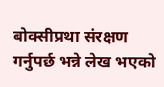बोक्सीप्रथा संरक्षण गर्नुपर्छ भन्ने लेख भएको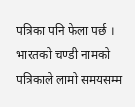पत्रिका पनि फेला पर्छ । भारतको चण्डी नामको पत्रिकाले लामो समयसम्म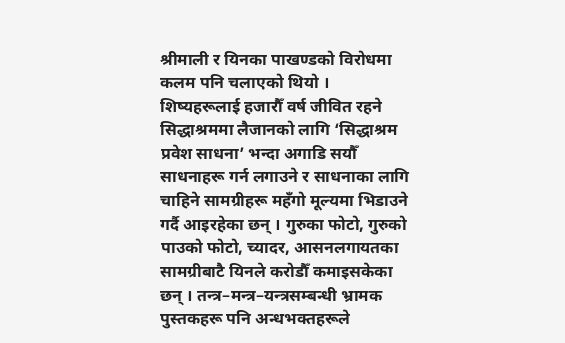श्रीमाली र यिनका पाखण्डको विरोधमा कलम पनि चलाएको थियो ।
शिष्यहरूलाई हजारौँ वर्ष जीवित रहने सिद्धाश्रममा लैजानको लागि ‘सिद्धाश्रम प्रवेश साधना’ भन्दा अगाडि सयौँ साधनाहरू गर्न लगाउने र साधनाका लागि चाहिने सामग्रीहरू महँगो मूल्यमा भिडाउने गर्दै आइरहेका छन् । गुरुका फोटो, गुरुको पाउको फोटो, च्यादर, आसनलगायतका सामग्रीबाटै यिनले करोडौँ कमाइसकेका छन् । तन्त्र–मन्त्र–यन्त्रसम्बन्धी भ्रामक पुस्तकहरू पनि अन्धभक्तहरूले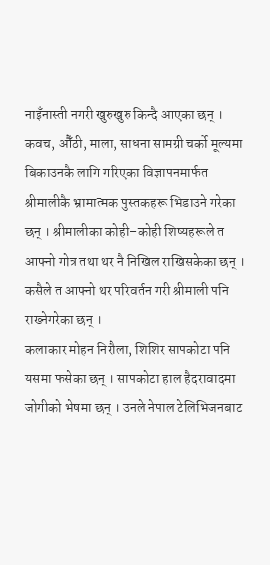नाइँनास्ती नगरी खुरुखुरु किन्दै आएका छन् । कवच, औँठी, माला, साधना सामग्री चर्को मूल्यमा बिकाउनकै लागि गरिएका विज्ञापनमार्फत श्रीमालीकै भ्रामात्मक पुस्तकहरू भिडाउने गरेका छन् । श्रीमालीका कोही–कोही शिष्यहरूले त आफ्नो गोत्र तथा थर नै निखिल राखिसकेका छन् । कसैले त आफ्नो थर परिवर्तन गरी श्रीमाली पनि राख्नेगरेका छन् ।
कलाकार मोहन निरौला, शिशिर सापकोटा पनि यसमा फसेका छन् । सापकोटा हाल हैदरावादमा जोगीको भेषमा छन् । उनले नेपाल टेलिभिजनबाट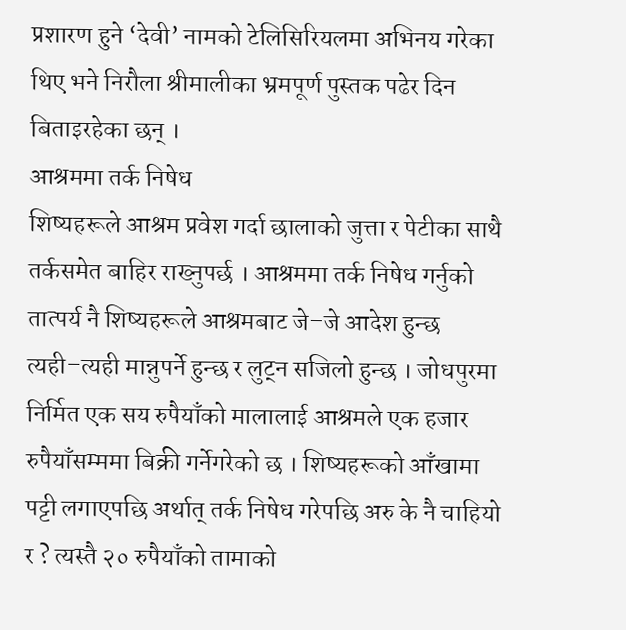प्रशारण हुने ‘देवी’ नामको टेलिसिरियलमा अभिनय गरेका थिए भने निरौला श्रीमालीका भ्रमपूर्ण पुस्तक पढेर दिन बिताइरहेका छन् ।
आश्रममा तर्क निषेध
शिष्यहरूले आश्रम प्रवेश गर्दा छालाको जुत्ता र पेटीका साथै तर्कसमेत बाहिर राख्नुपर्छ । आश्रममा तर्क निषेध गर्नुको तात्पर्य नै शिष्यहरूले आश्रमबाट जे–जे आदेश हुन्छ त्यही–त्यही मान्नुपर्ने हुन्छ र लुट्न सजिलो हुन्छ । जोधपुरमा निर्मित एक सय रुपैयाँको मालालाई आश्रमले एक हजार रुपैयाँसम्ममा बिक्री गर्नेगरेको छ । शिष्यहरूको आँखामा पट्टी लगाएपछि अर्थात् तर्क निषेध गरेपछि अरु के नै चाहियो र ? त्यस्तै २० रुपैयाँको तामाको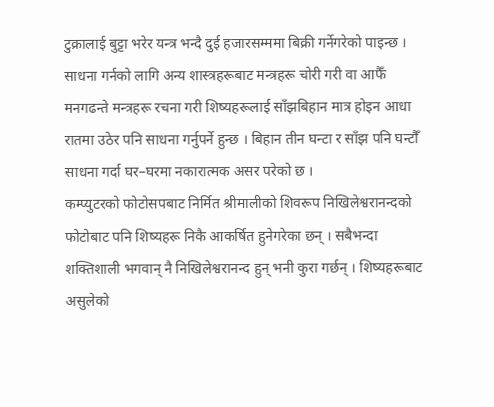टुक्रालाई बुट्टा भरेर यन्त्र भन्दै दुई हजारसम्ममा बिक्री गर्नेगरेको पाइन्छ । साधना गर्नको लागि अन्य शास्त्रहरूबाट मन्त्रहरू चोरी गरी वा आफैँ मनगढन्ते मन्त्रहरू रचना गरी शिष्यहरूलाई साँझबिहान मात्र होइन आधा रातमा उठेर पनि साधना गर्नुपर्ने हुन्छ । बिहान तीन घन्टा र साँझ पनि घन्टौँ साधना गर्दा घर–घरमा नकारात्मक असर परेको छ ।
कम्प्युटरको फोटोसपबाट निर्मित श्रीमालीको शिवरूप निखिलेश्वरानन्दको फोटोबाट पनि शिष्यहरू निकै आकर्षित हुनेगरेका छन् । सबैभन्दा शक्तिशाली भगवान् नै निखिलेश्वरानन्द हुन् भनी कुरा गर्छन् । शिष्यहरूबाट असुलेको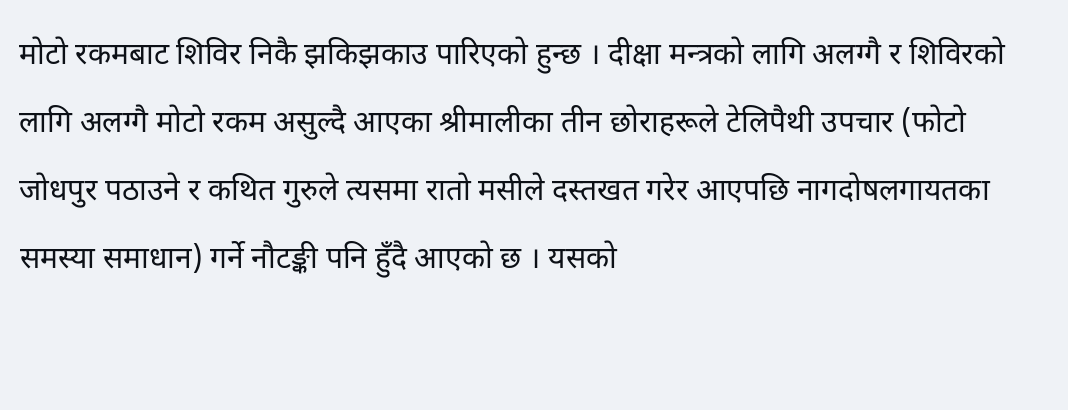मोटो रकमबाट शिविर निकै झकिझकाउ पारिएको हुन्छ । दीक्षा मन्त्रको लागि अलग्गै र शिविरको लागि अलग्गै मोटो रकम असुल्दै आएका श्रीमालीका तीन छोराहरूले टेलिपैथी उपचार (फोटो जोधपुर पठाउने र कथित गुरुले त्यसमा रातो मसीले दस्तखत गरेर आएपछि नागदोषलगायतका समस्या समाधान) गर्ने नौटङ्की पनि हुँदै आएको छ । यसको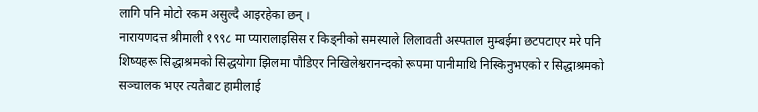लागि पनि मोटो रकम असुल्दै आइरहेका छन् ।
नारायणदत्त श्रीमाली १९९८ मा प्यारालाइसिस र किड्नीको समस्याले लिलावती अस्पताल मुम्बईमा छटपटाएर मरे पनि शिष्यहरू सिद्धाश्रमको सिद्धयोगा झिलमा पौडिएर निखिलेश्वरानन्दको रूपमा पानीमाथि निस्किनुभएको र सिद्धाश्रमको सञ्चालक भएर त्यतैबाट हामीलाई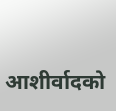आशीर्वादको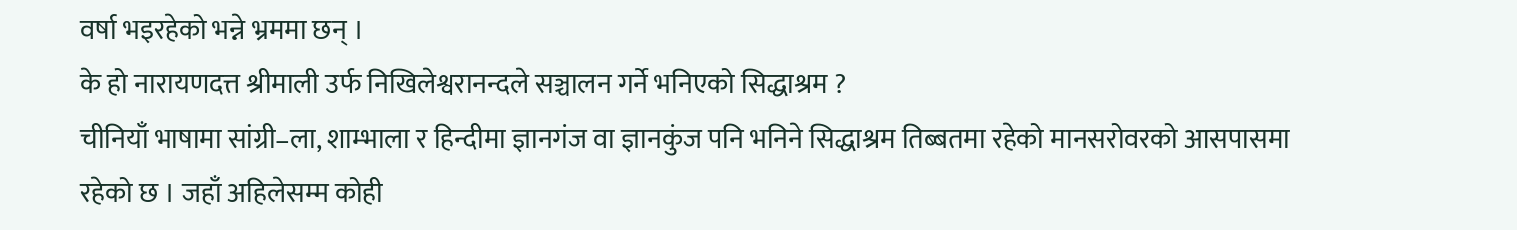वर्षा भइरहेको भन्ने भ्रममा छन् ।
के हो नारायणदत्त श्रीमाली उर्फ निखिलेश्वरानन्दले सञ्चालन गर्ने भनिएको सिद्धाश्रम ?
चीनियाँ भाषामा सांग्री–ला, शाम्भाला र हिन्दीमा ज्ञानगंज वा ज्ञानकुंज पनि भनिने सिद्धाश्रम तिब्बतमा रहेको मानसरोवरको आसपासमा रहेको छ । जहाँ अहिलेसम्म कोही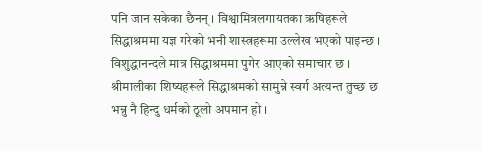पनि जान सकेका छैनन् । विश्वामित्रलगायतका ऋषिहरूले सिद्धाश्रममा यज्ञ गरेको भनी शास्त्रहरूमा उल्लेख भएको पाइन्छ । विशुद्धानन्दले मात्र सिद्धाश्रममा पुगेर आएको समाचार छ । श्रीमालीका शिष्यहरूले सिद्धाश्रमको सामुन्ने स्वर्ग अत्यन्त तुच्छ छ भन्नु नै हिन्दु धर्मको ठूलो अपमान हो ।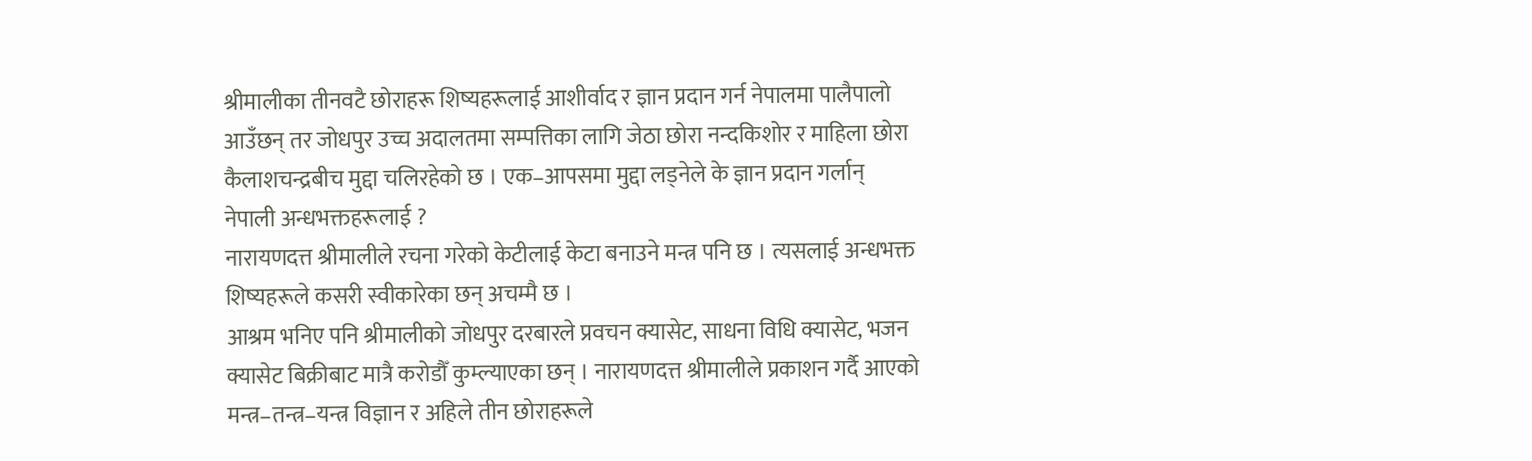श्रीमालीका तीनवटै छोराहरू शिष्यहरूलाई आशीर्वाद र ज्ञान प्रदान गर्न नेपालमा पालैपालो आउँछन् तर जोधपुर उच्च अदालतमा सम्पत्तिका लागि जेठा छोरा नन्दकिशोर र माहिला छोरा कैलाशचन्द्रबीच मुद्दा चलिरहेको छ । एक–आपसमा मुद्दा लड्नेले के ज्ञान प्रदान गर्लान् नेपाली अन्धभक्तहरूलाई ?
नारायणदत्त श्रीमालीले रचना गरेको केटीलाई केटा बनाउने मन्त्र पनि छ । त्यसलाई अन्धभक्त शिष्यहरूले कसरी स्वीकारेका छन् अचम्मै छ ।
आश्रम भनिए पनि श्रीमालीको जोधपुर दरबारले प्रवचन क्यासेट, साधना विधि क्यासेट, भजन क्यासेट बिक्रीबाट मात्रै करोडौँ कुम्ल्याएका छन् । नारायणदत्त श्रीमालीले प्रकाशन गर्दै आएको मन्त्र–तन्त्र–यन्त्र विज्ञान र अहिले तीन छोराहरूले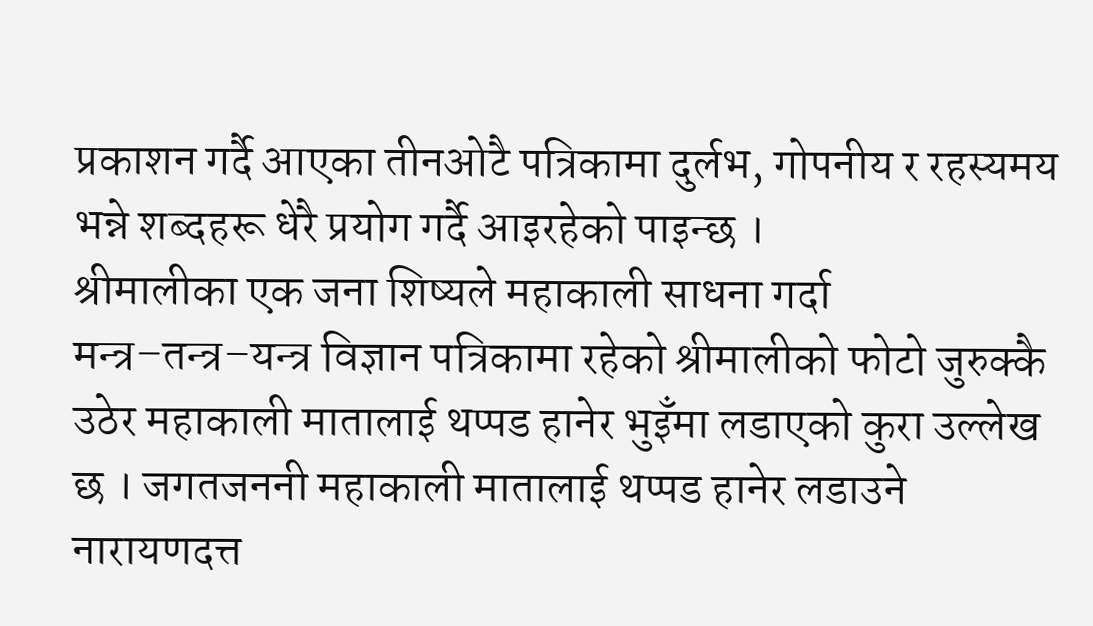प्रकाशन गर्दै आएका तीनओटै पत्रिकामा दुर्लभ, गोपनीय र रहस्यमय भन्ने शब्दहरू धेरै प्रयोग गर्दै आइरहेको पाइन्छ ।
श्रीमालीका एक जना शिष्यले महाकाली साधना गर्दा मन्त्र–तन्त्र–यन्त्र विज्ञान पत्रिकामा रहेको श्रीमालीको फोटो जुरुक्कै उठेर महाकाली मातालाई थप्पड हानेर भुइँमा लडाएको कुरा उल्लेख छ । जगतजननी महाकाली मातालाई थप्पड हानेर लडाउने नारायणदत्त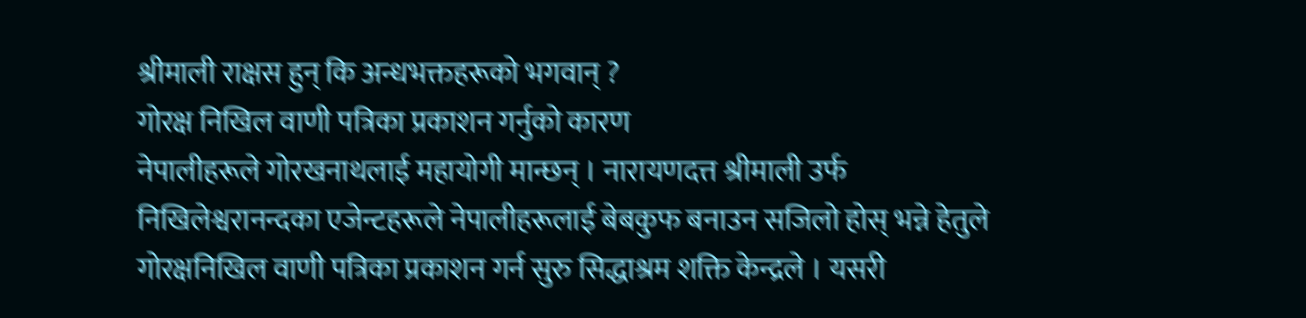श्रीमाली राक्षस हुन् कि अन्धभक्तहरूको भगवान् ?
गोरक्ष निखिल वाणी पत्रिका प्रकाशन गर्नुको कारण
नेपालीहरूले गोरखनाथलाई महायोगी मान्छन् । नारायणदत्त श्रीमाली उर्फ निखिलेश्वरानन्दका एजेन्टहरूले नेपालीहरूलाई बेबकुफ बनाउन सजिलो होस् भन्ने हेतुले गोरक्षनिखिल वाणी पत्रिका प्रकाशन गर्न सुरु सिद्धाश्रम शक्ति केन्द्रले । यसरी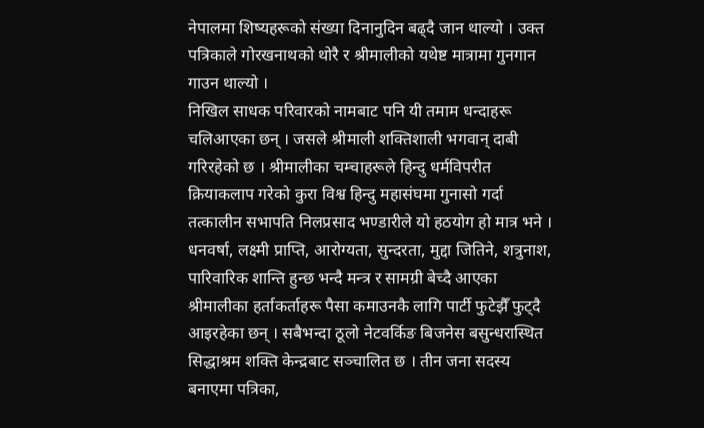नेपालमा शिष्यहरूको संख्या दिनानुदिन बढ्दै जान थाल्यो । उक्त पत्रिकाले गोरखनाथको थोरै र श्रीमालीको यथेष्ट मात्रामा गुनगान गाउन थाल्यो ।
निखिल साधक परिवारको नामबाट पनि यी तमाम धन्दाहरू चलिआएका छन् । जसले श्रीमाली शक्तिशाली भगवान् दाबी गरिरहेको छ । श्रीमालीका चम्चाहरूले हिन्दु धर्मविपरीत क्रियाकलाप गरेको कुरा विश्व हिन्दु महासंघमा गुनासो गर्दा तत्कालीन सभापति निलप्रसाद भण्डारीले यो हठयोग हो मात्र भने ।
धनवर्षा, लक्ष्मी प्राप्ति, आरोग्यता, सुन्दरता, मुद्दा जितिने, शत्रुनाश, पारिवारिक शान्ति हुन्छ भन्दै मन्त्र र सामग्री बेच्दै आएका श्रीमालीका हर्ताकर्ताहरू पैसा कमाउनकै लागि पार्टी फुटेझैँ फुट्दै आइरहेका छन् । सबैभन्दा ठूलो नेटवर्किङ बिजनेस बसुन्धरास्थित सिद्धाश्रम शक्ति केन्द्रबाट सञ्चालित छ । तीन जना सदस्य बनाएमा पत्रिका,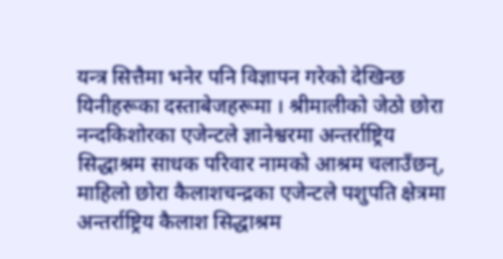यन्त्र सित्तैमा भनेर पनि विज्ञापन गरेको देखिन्छ यिनीहरूका दस्ताबेजहरूमा । श्रीमालीको जेठो छोरा नन्दकिशोरका एजेन्टले ज्ञानेश्वरमा अन्तर्राष्ट्रिय सिद्धाश्रम साधक परिवार नामको आश्रम चलाउँछन्, माहिलो छोरा कैलाशचन्द्रका एजेन्टले पशुपति क्षेत्रमा अन्तर्राष्ट्रिय कैलाश सिद्धाश्रम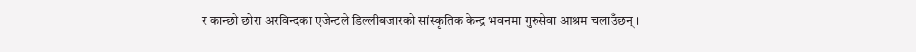र कान्छो छोरा अरविन्दका एजेन्टले डिल्लीबजारको सांस्कृतिक केन्द्र भवनमा गुरुसेवा आश्रम चलाउँछन् ।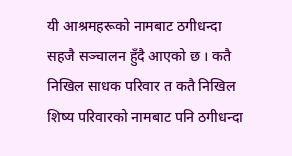यी आश्रमहरूको नामबाट ठगीधन्दा सहजै सञ्चालन हुँदै आएको छ । कतै निखिल साधक परिवार त कतै निखिल शिष्य परिवारको नामबाट पनि ठगीधन्दा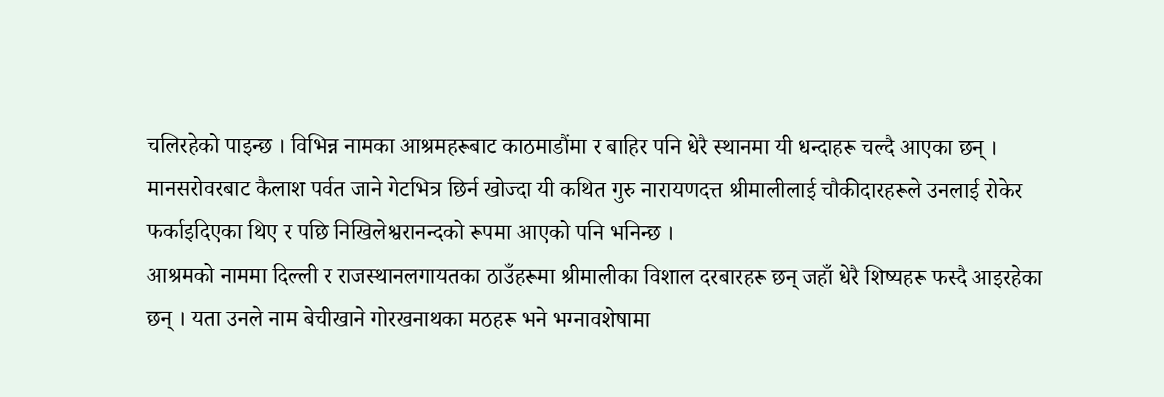चलिरहेको पाइन्छ । विभिन्न नामका आश्रमहरूबाट काठमाडौंमा र बाहिर पनि धेरै स्थानमा यी धन्दाहरू चल्दै आएका छन् ।
मानसरोवरबाट कैलाश पर्वत जाने गेटभित्र छिर्न खोज्दा यी कथित गुरु नारायणदत्त श्रीमालीलाई चौकीदारहरूले उनलाई रोकेर फर्काइदिएका थिए र पछि निखिलेश्वरानन्दको रूपमा आएको पनि भनिन्छ ।
आश्रमको नाममा दिल्ली र राजस्थानलगायतका ठाउँहरूमा श्रीमालीका विशाल दरबारहरू छन् जहाँ धेरै शिष्यहरू फस्दै आइरहेका छन् । यता उनले नाम बेचीखाने गोरखनाथका मठहरू भने भग्नावशेषामा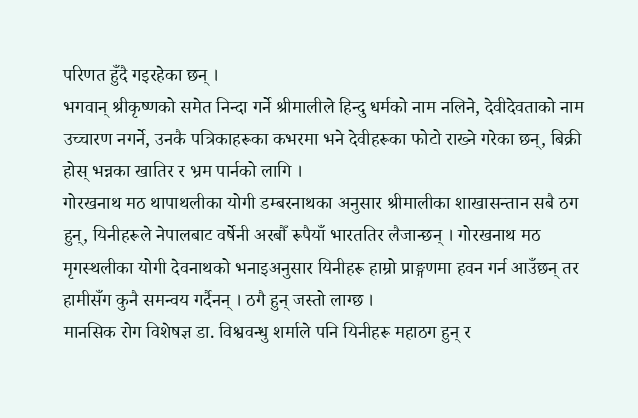परिणत हुँदै गइरहेका छन् ।
भगवान् श्रीकृष्णको समेत निन्दा गर्ने श्रीमालीले हिन्दु धर्मको नाम नलिने, देवीदेवताको नाम उच्चारण नगर्ने, उनकै पत्रिकाहरूका कभरमा भने देवीहरूका फोटो राख्ने गरेका छन्, बिक्री होस् भन्नका खातिर र भ्रम पार्नको लागि ।
गोरखनाथ मठ थापाथलीका योगी डम्बरनाथका अनुसार श्रीमालीका शाखासन्तान सबै ठग हुन्, यिनीहरूले नेपालबाट वर्षेनी अरबौँ रूपैयाँ भारततिर लैजान्छन् । गोरखनाथ मठ मृगस्थलीका योगी देवनाथको भनाइअनुसार यिनीहरू हाम्रो प्राङ्गणमा हवन गर्न आउँछन् तर हामीसँग कुनै समन्वय गर्दैनन् । ठगै हुन् जस्तो लाग्छ ।
मानसिक रोग विशेषज्ञ डा. विश्ववन्धु शर्माले पनि यिनीहरू महाठग हुन् र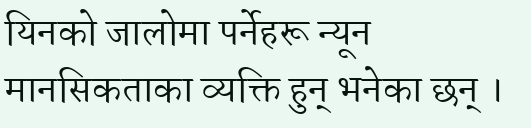यिनको जालोमा पर्नेहरू न्यून मानसिकताका व्यक्ति हुन् भनेका छन् ।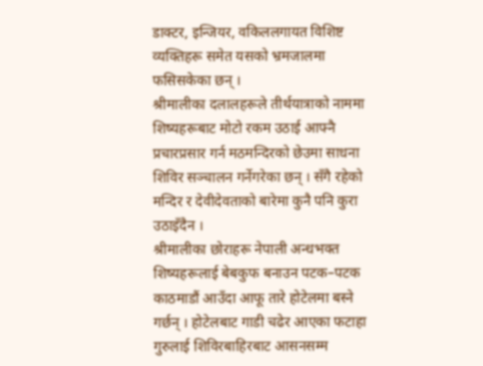डाक्टर, इन्जियर, वकिललगायत विशिष्ट व्यक्तिहरू समेत यसको भ्रमजालमा फसिसकेका छन् ।
श्रीमालीका दलालहरूले तीर्थयात्राको नाममा शिष्यहरूबाट मोटो रकम उठाई आफ्नै प्रचारप्रसार गर्न मठमन्दिरको छेउमा साधना शिविर सञ्चालन गर्नेगरेका छन् । सँगै रहेको मन्दिर र देवीदेवताको बारेमा कुनै पनि कुरा उठाइँदैन ।
श्रीमालीका छोराहरू नेपाली अन्धभक्त शिष्यहरूलाई बेबकुफ बनाउन पटक–पटक काठमाडौं आउँदा आफू तारे होटेलमा बस्ने गर्छन् । होटेलबाट गाडी चढेर आएका फटाहा गुरुलाई शिविरबाहिरबाट आसनसम्म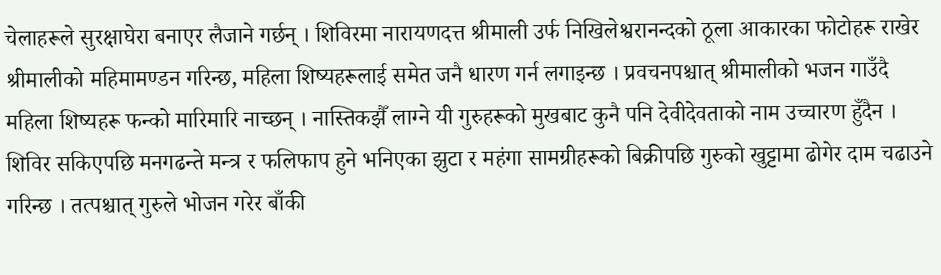चेलाहरूले सुरक्षाघेरा बनाएर लैजाने गर्छन् । शिविरमा नारायणदत्त श्रीमाली उर्फ निखिलेश्वरानन्दको ठूला आकारका फोटोहरू राखेर श्रीमालीको महिमामण्डन गरिन्छ, महिला शिष्यहरूलाई समेत जनै धारण गर्न लगाइन्छ । प्रवचनपश्चात् श्रीमालीको भजन गाउँदै महिला शिष्यहरू फन्को मारिमारि नाच्छन् । नास्तिकझैँ लाग्ने यी गुरुहरूको मुखबाट कुनै पनि देवीदेवताको नाम उच्चारण हुँदैन । शिविर सकिएपछि मनगढन्ते मन्त्र र फलिफाप हुने भनिएका झुटा र महंगा सामग्रीहरूको बिक्रीपछि गुरुको खुट्टामा ढोगेर दाम चढाउने गरिन्छ । तत्पश्चात् गुरुले भोजन गरेर बाँकी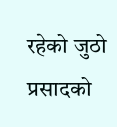रहेको जुठो प्रसादको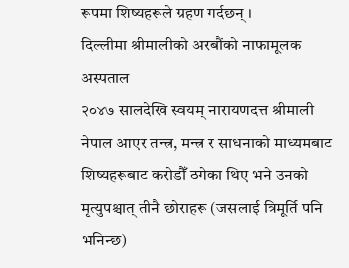रूपमा शिष्यहरूले ग्रहण गर्दछन् ।
दिल्लीमा श्रीमालीको अरबौंको नाफामूलक अस्पताल
२०४७ सालदेखि स्वयम् नारायणदत्त श्रीमाली नेपाल आएर तन्त्र, मन्त्र र साधनाको माध्यमबाट शिष्यहरूबाट करोडौँ ठगेका थिए भने उनको मृत्युपश्चात् तीनै छोराहरू (जसलाई त्रिमूर्ति पनि भनिन्छ)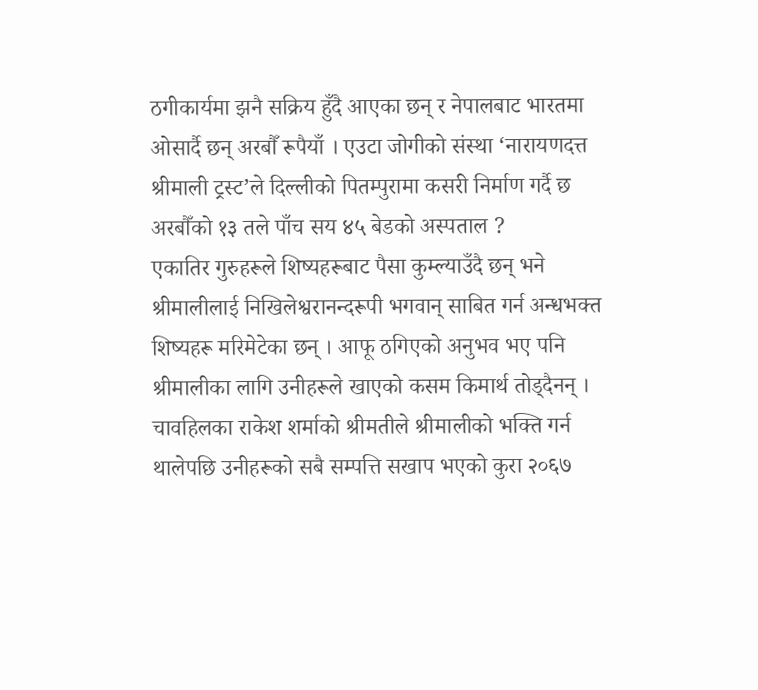ठगीकार्यमा झनै सक्रिय हुँदै आएका छन् र नेपालबाट भारतमा ओसार्दै छन् अरबौँ रूपैयाँ । एउटा जोगीको संस्था ‘नारायणदत्त श्रीमाली ट्रस्ट’ले दिल्लीको पितम्पुरामा कसरी निर्माण गर्दै छ अरबौँको १३ तले पाँच सय ४५ बेडको अस्पताल ?
एकातिर गुरुहरूले शिष्यहरूबाट पैसा कुम्ल्याउँदै छन् भने श्रीमालीलाई निखिलेश्वरानन्दरूपी भगवान् साबित गर्न अन्धभक्त शिष्यहरू मरिमेटेका छन् । आफू ठगिएको अनुभव भए पनि श्रीमालीका लागि उनीहरूले खाएको कसम किमार्थ तोड्दैनन् । चावहिलका राकेश शर्माको श्रीमतीले श्रीमालीको भक्ति गर्न थालेपछि उनीहरूको सबै सम्पत्ति सखाप भएको कुरा २०६७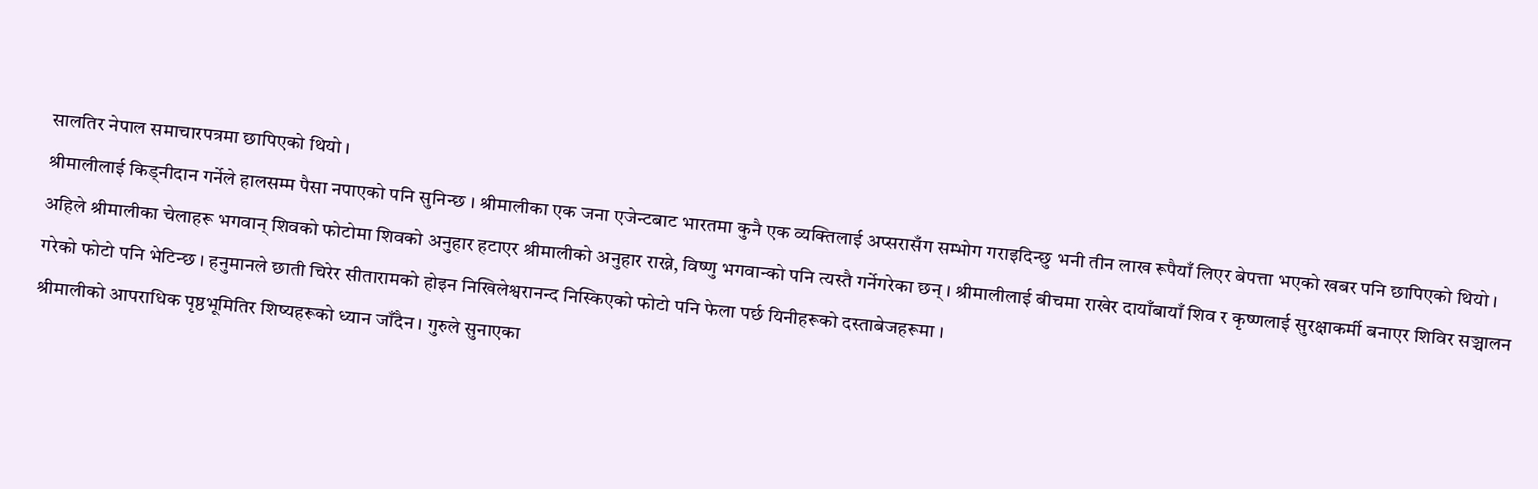सालतिर नेपाल समाचारपत्रमा छापिएको थियो ।
श्रीमालीलाई किड्नीदान गर्नेले हालसम्म पैसा नपाएको पनि सुनिन्छ । श्रीमालीका एक जना एजेन्टबाट भारतमा कुनै एक व्यक्तिलाई अप्सरासँग सम्भोग गराइदिन्छु भनी तीन लाख रूपैयाँ लिएर बेपत्ता भएको खबर पनि छापिएको थियो । अहिले श्रीमालीका चेलाहरू भगवान् शिवको फोटोमा शिवको अनुहार हटाएर श्रीमालीको अनुहार राख्ने, विष्णु भगवान्को पनि त्यस्तै गर्नेगरेका छन् । श्रीमालीलाई बीचमा राखेर दायाँबायाँ शिव र कृष्णलाई सुरक्षाकर्मी बनाएर शिविर सञ्चालन गरेको फोटो पनि भेटिन्छ । हनुमानले छाती चिरेर सीतारामको होइन निखिलेश्वरानन्द निस्किएको फोटो पनि फेला पर्छ यिनीहरूको दस्ताबेजहरूमा ।
श्रीमालीको आपराधिक पृष्ठभूमितिर शिष्यहरूको ध्यान जाँदैन । गुरुले सुनाएका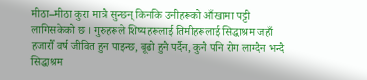मीठा–मीठा कुरा मात्रै सुन्छन् किनकि उनीहरूको आँखामा पट्टी लागिसकेको छ । गुरुहरूले शिष्यहरूलाई तिमीहरूलाई सिद्धाश्रम जहाँ हजारौँ वर्ष जीवित हुन पाइन्छ, बूढो हुनै पर्दैन, कुनै पनि रोग लाग्दैन भन्दै सिद्धाश्रम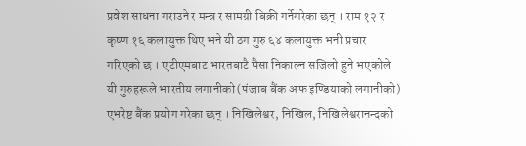प्रवेश साधना गराउने र मन्त्र र सामग्री बिक्री गर्नेगरेका छन् । राम १२ र कृष्ण १६ कलायुक्त थिए भने यी ठग गुरु ६४ कलायुक्त भनी प्रचार गरिएको छ । एटीएमबाट भारतबाटै पैसा निकाल्न सजिलो हुने भएकोले यी गुरुहरूले भारतीय लगानीको (पंजाब बैंक अफ इण्डियाको लगानीको) एभरेष्ट बैंक प्रयोग गरेका छन् । निखिलेश्वर, निखिल, निखिलेश्वरानन्दको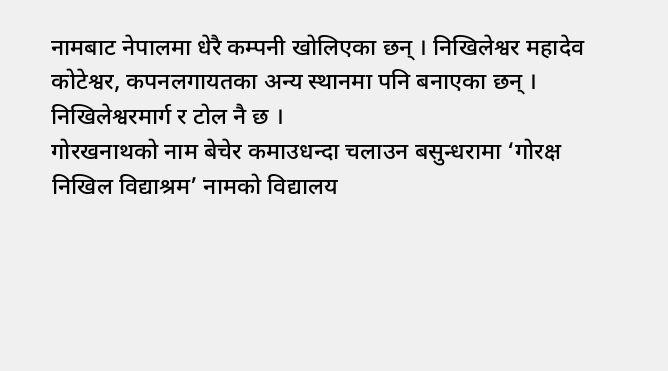नामबाट नेपालमा धेरै कम्पनी खोलिएका छन् । निखिलेश्वर महादेव कोटेश्वर, कपनलगायतका अन्य स्थानमा पनि बनाएका छन् । निखिलेश्वरमार्ग र टोल नै छ ।
गोरखनाथको नाम बेचेर कमाउधन्दा चलाउन बसुन्धरामा ‘गोरक्ष निखिल विद्याश्रम’ नामको विद्यालय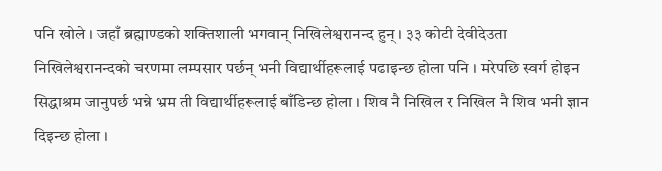पनि खोले । जहाँ ब्रह्माण्डको शक्तिशाली भगवान् निखिलेश्वरानन्द हुन् । ३३ कोटी देवीदेउता निखिलेश्वरानन्दको चरणमा लम्पसार पर्छन् भनी विद्यार्थीहरूलाई पढाइन्छ होला पनि । मरेपछि स्वर्ग होइन सिद्धाश्रम जानुपर्छ भन्ने भ्रम ती विद्यार्थीहरूलाई बाँडिन्छ होला । शिव नै निखिल र निखिल नै शिव भनी ज्ञान दिइन्छ होला ।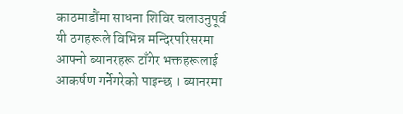काठमाडौंमा साधना शिविर चलाउनुपूर्व यी ठगहरूले विभिन्न मन्दिरपरिसरमा आफ्नो ब्यानरहरू टाँगेर भक्तहरूलाई आकर्षण गर्नेगरेको पाइन्छ । ब्यानरमा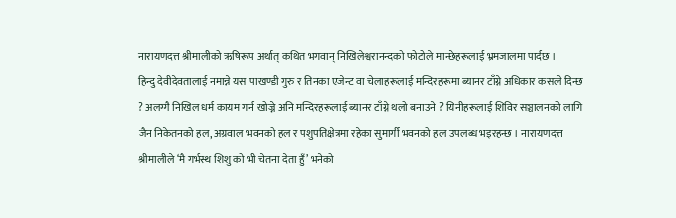नारायणदत्त श्रीमालीको ऋषिरूप अर्थात् कथित भगवान् निखिलेश्वरानन्दको फोटोले मान्छेहरूलाई भ्रमजालमा पार्दछ ।
हिन्दु देवीदेवतालाई नमान्ने यस पाखण्डी गुरु र तिनका एजेन्ट वा चेलाहरूलाई मन्दिरहरूमा ब्यानर टाँग्ने अधिकार कसले दिन्छ ? अलग्गै निखिल धर्म कायम गर्न खोज्ने अनि मन्दिरहरूलाई ब्यानर टाँग्ने थलो बनाउने ? यिनीहरूलाई शिविर सञ्चालनको लागि जैन निकेतनको हल, अग्रवाल भवनको हल र पशुपतिक्षेत्रमा रहेका सुमार्गी भवनको हल उपलब्ध भइरहन्छ । नारायणदत्त श्रीमालीले ‘मै गर्भस्थ शिशु को भी चेतना देता हुँ’ भनेको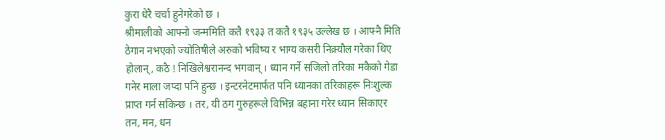कुरा धेरै चर्चा हुनेगरेको छ ।
श्रीमालीको आफ्नो जन्ममिति कतै १९३३ त कतै १९३५ उल्लेख छ । आफ्नै मिति ठेगान नभएको ज्योतिषीले अरुको भविष्य र भाग्य कसरी निक्र्यौल गरेका थिए होलान्, कठै ! निखिलेश्वरानन्द भगवान् । ध्यान गर्ने सजिलो तरिका मकैको गेडा गनेर माला जप्दा पनि हुन्छ । इन्टरनेटमार्फत पनि ध्यानका तरिकाहरू निःशुल्क प्राप्त गर्न सकिन्छ । तर, यी ठग गुरुहरूले विभिन्न बहाना गरेर ध्यान सिकाएर तन, मन, धन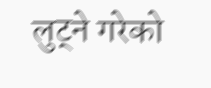लुट्ने गरेको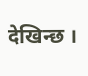देखिन्छ ।